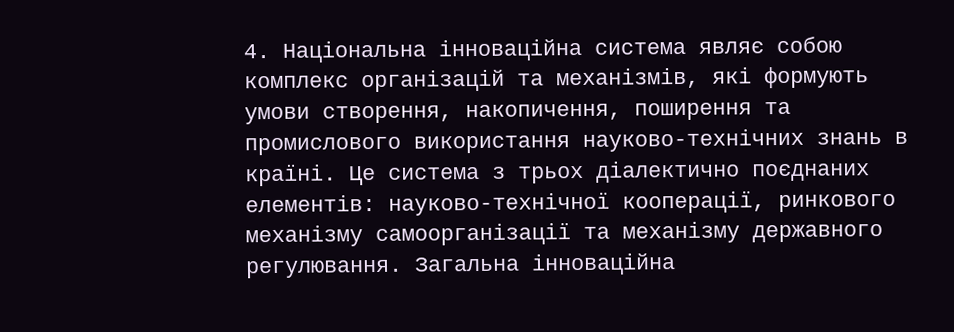4. Національна інноваційна система являє собою комплекс організацій та механізмів, які формують умови створення, накопичення, поширення та промислового використання науково-технічних знань в країні. Це система з трьох діалектично поєднаних елементів: науково-технічної кооперації, ринкового механізму самоорганізації та механізму державного регулювання. Загальна інноваційна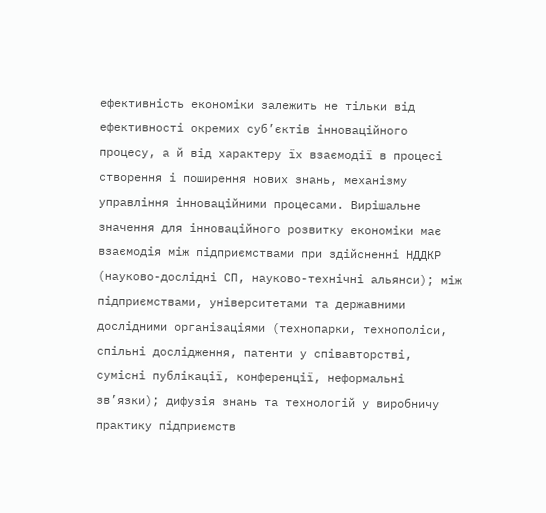ефективність економіки залежить не тільки від ефективності окремих суб’єктів інноваційного процесу, а й від характеру їх взаємодії в процесі створення і поширення нових знань, механізму управління інноваційними процесами. Вирішальне значення для інноваційного розвитку економіки має взаємодія між підприємствами при здійсненні НДДКР (науково-дослідні СП, науково-технічні альянси); між підприємствами, університетами та державними дослідними організаціями (технопарки, технополіси, спільні дослідження, патенти у співавторстві, сумісні публікації, конференції, неформальні зв’язки); дифузія знань та технологій у виробничу практику підприємств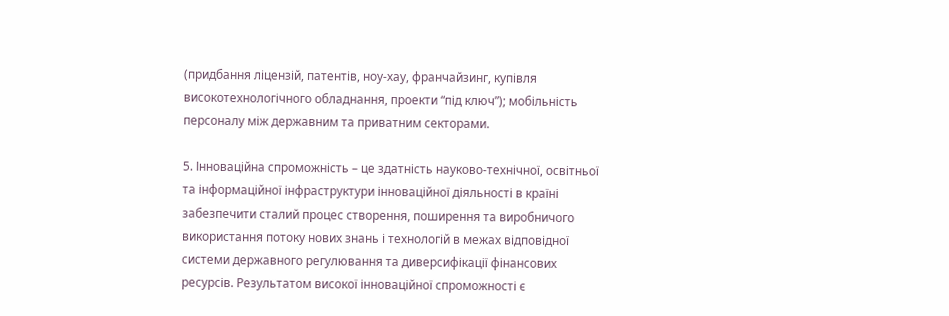(придбання ліцензій, патентів, ноу-хау, франчайзинг, купівля високотехнологічного обладнання, проекти “під ключ”); мобільність персоналу між державним та приватним секторами.

5. Інноваційна спроможність – це здатність науково-технічної, освітньої та інформаційної інфраструктури інноваційної діяльності в країні забезпечити сталий процес створення, поширення та виробничого використання потоку нових знань і технологій в межах відповідної системи державного регулювання та диверсифікації фінансових ресурсів. Результатом високої інноваційної спроможності є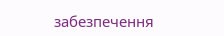забезпечення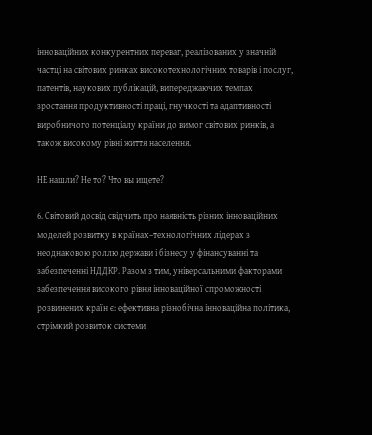інноваційних конкурентних переваг, реалізованих у значній частці на світових ринках високотехнологічних товарів і послуг, патентів, наукових публікацій, випереджаючих темпах зростання продуктивності праці, гнучкості та адаптивності виробничого потенціалу країни до вимог світових ринків, а також високому рівні життя населення.

НЕ нашли? Не то? Что вы ищете?

6. Світовий досвід свідчить про наявність різних інноваційних моделей розвитку в країнах–технологічних лідерах з неоднаковою роллю держави і бізнесу у фінансуванні та забезпеченні НДДКР. Разом з тим, універсальними факторами забезпечення високого рівня інноваційної спроможності розвинених країн є: ефективна різнобічна інноваційна політика, стрімкий розвиток системи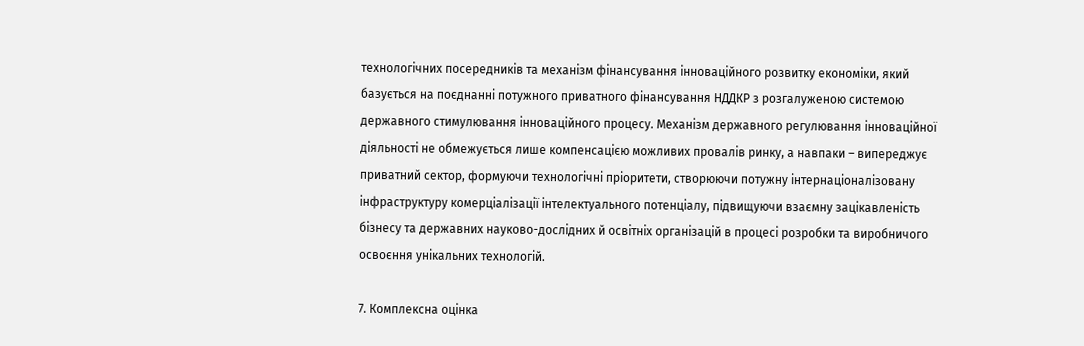технологічних посередників та механізм фінансування інноваційного розвитку економіки, який базується на поєднанні потужного приватного фінансування НДДКР з розгалуженою системою державного стимулювання інноваційного процесу. Механізм державного регулювання інноваційної діяльності не обмежується лише компенсацією можливих провалів ринку, а навпаки – випереджує приватний сектор, формуючи технологічні пріоритети, створюючи потужну інтернаціоналізовану інфраструктуру комерціалізації інтелектуального потенціалу, підвищуючи взаємну зацікавленість бізнесу та державних науково-дослідних й освітніх організацій в процесі розробки та виробничого освоєння унікальних технологій.

7. Комплексна оцінка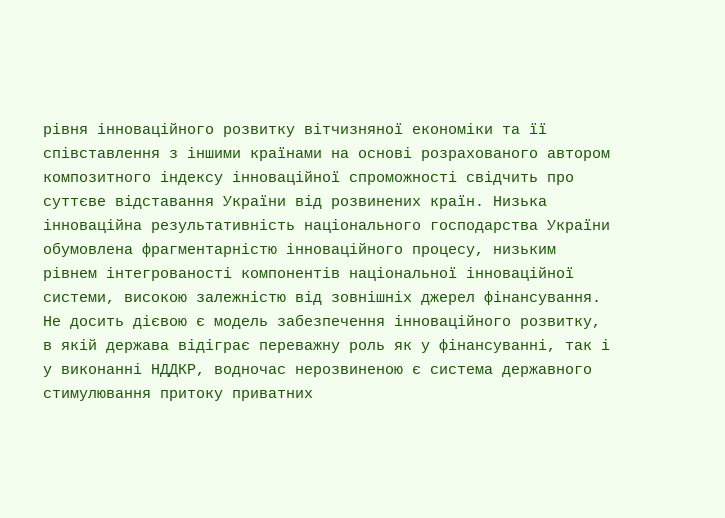рівня інноваційного розвитку вітчизняної економіки та її співставлення з іншими країнами на основі розрахованого автором композитного індексу інноваційної спроможності свідчить про суттєве відставання України від розвинених країн. Низька інноваційна результативність національного господарства України обумовлена фрагментарністю інноваційного процесу, низьким рівнем інтегрованості компонентів національної інноваційної системи, високою залежністю від зовнішніх джерел фінансування. Не досить дієвою є модель забезпечення інноваційного розвитку, в якій держава відіграє переважну роль як у фінансуванні, так і у виконанні НДДКР, водночас нерозвиненою є система державного стимулювання притоку приватних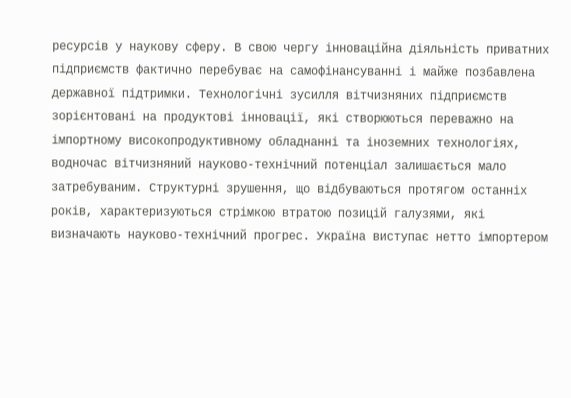ресурсів у наукову сферу. В свою чергу інноваційна діяльність приватних підприємств фактично перебуває на самофінансуванні і майже позбавлена державної підтримки. Технологічні зусилля вітчизняних підприємств зорієнтовані на продуктові інновації, які створюються переважно на імпортному високопродуктивному обладнанні та іноземних технологіях, водночас вітчизняний науково-технічний потенціал залишається мало затребуваним. Структурні зрушення, що відбуваються протягом останніх років, характеризуються стрімкою втратою позицій галузями, які визначають науково-технічний прогрес. Україна виступає нетто імпортером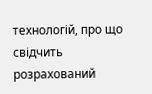технологій, про що свідчить розрахований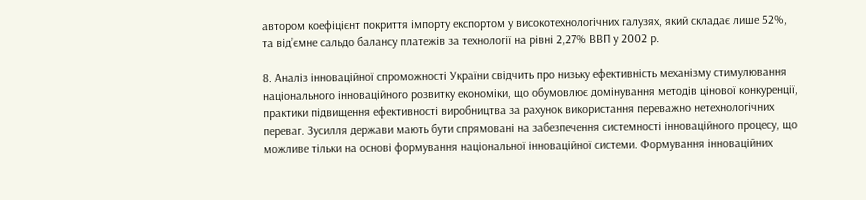автором коефіцієнт покриття імпорту експортом у високотехнологічних галузях, який складає лише 52%, та від’ємне сальдо балансу платежів за технології на рівні 2,27% ВВП у 2002 р.

8. Аналіз інноваційної спроможності України свідчить про низьку ефективність механізму стимулювання національного інноваційного розвитку економіки, що обумовлює домінування методів цінової конкуренції, практики підвищення ефективності виробництва за рахунок використання переважно нетехнологічних переваг. Зусилля держави мають бути спрямовані на забезпечення системності інноваційного процесу, що можливе тільки на основі формування національної інноваційної системи. Формування інноваційних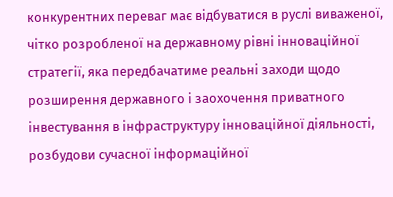конкурентних переваг має відбуватися в руслі виваженої, чітко розробленої на державному рівні інноваційної стратегії, яка передбачатиме реальні заходи щодо розширення державного і заохочення приватного інвестування в інфраструктуру інноваційної діяльності, розбудови сучасної інформаційної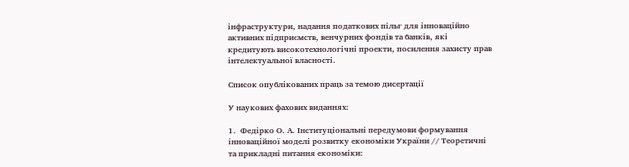інфраструктури, надання податкових пільг для інноваційно активних підприємств, венчурних фондів та банків, які кредитують високотехнологічні проекти, посилення захисту прав інтелектуальної власності.

Список опублікованих праць за темою дисертації

У наукових фахових виданнях:

1.  Федірко О. А. Інституціональні передумови формування інноваційної моделі розвитку економіки України // Теоретичні та прикладні питання економіки: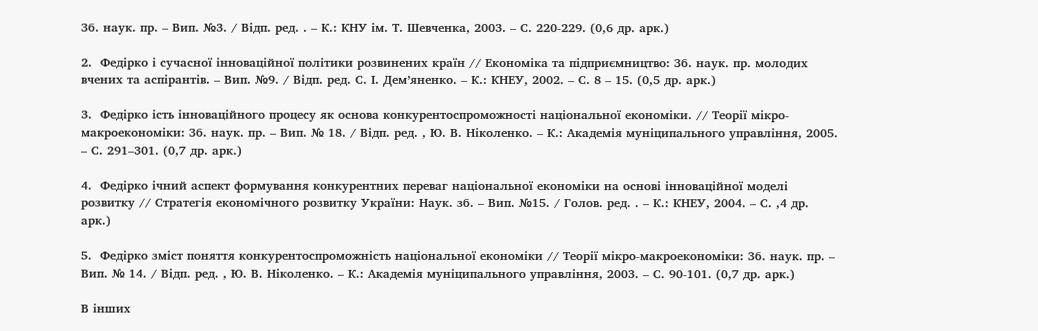Зб. наук. пр. – Вип. №3. / Відп. ред. . – К.: КНУ ім. Т. Шевченка, 2003. – С. 220-229. (0,6 др. арк.)

2.  Федірко і сучасної інноваційної політики розвинених країн // Економіка та підприємництво: Зб. наук. пр. молодих вчених та аспірантів. – Вип. №9. / Відп. ред. С. І. Дем’яненко. – К.: КНЕУ, 2002. – С. 8 – 15. (0,5 др. арк.)

3.  Федірко ість інноваційного процесу як основа конкурентоспроможності національної економіки. // Теорії мікро-макроекономіки: Зб. наук. пр. – Вип. № 18. / Відп. ред. , Ю. В. Ніколенко. – К.: Академія муніципального управління, 2005. – С. 291–301. (0,7 др. арк.)

4.  Федірко ічний аспект формування конкурентних переваг національної економіки на основі інноваційної моделі розвитку // Стратегія економічного розвитку України: Наук. зб. – Вип. №15. / Голов. ред. . – К.: КНЕУ, 2004. – С. ,4 др. арк.)

5.  Федірко зміст поняття конкурентоспроможність національної економіки // Теорії мікро-макроекономіки: Зб. наук. пр. – Вип. № 14. / Відп. ред. , Ю. В. Ніколенко. – К.: Академія муніципального управління, 2003. – С. 90-101. (0,7 др. арк.)

В інших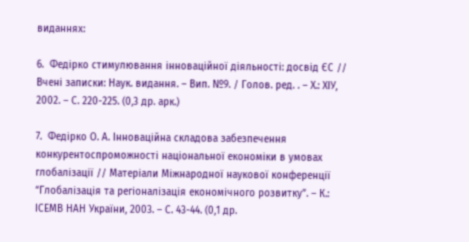виданнях:

6.  Федірко стимулювання інноваційної діяльності: досвід ЄС // Вчені записки: Наук. видання. – Вип. №9. / Голов. ред. . – Х.: ХІУ, 2002. – С. 220-225. (0,3 др. арк.)

7.  Федірко О. А. Інноваційна складова забезпечення конкурентоспроможності національної економіки в умовах глобалізації // Матеріали Міжнародної наукової конференції “Глобалізація та регіоналізація економічного розвитку”. – К.: ІСЕМВ НАН України, 2003. – С. 43-44. (0,1 др.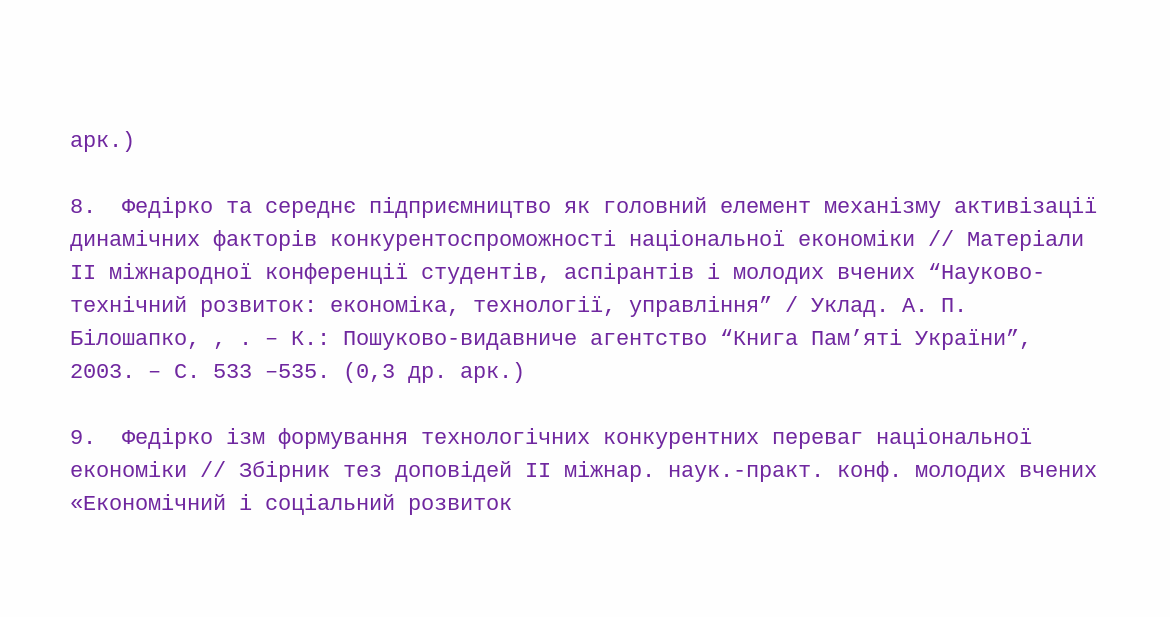арк.)

8.  Федірко та середнє підприємництво як головний елемент механізму активізації динамічних факторів конкурентоспроможності національної економіки // Матеріали ІІ міжнародної конференції студентів, аспірантів і молодих вчених “Науково-технічний розвиток: економіка, технології, управління” / Уклад. А. П. Білошапко, , . – К.: Пошуково-видавниче агентство “Книга Пам’яті України”, 2003. – С. 533 –535. (0,3 др. арк.)

9.  Федірко ізм формування технологічних конкурентних переваг національної економіки // Збірник тез доповідей ІІ міжнар. наук.-практ. конф. молодих вчених «Економічний і соціальний розвиток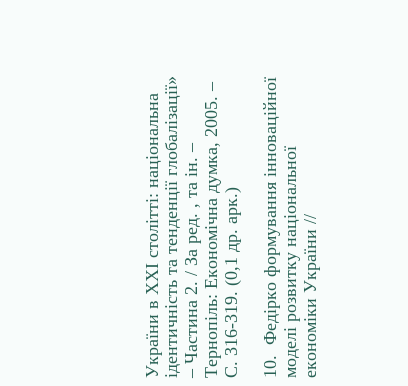України в ХХІ столітті: національна ідентичність та тенденції глобалізації» – Частина 2. / За ред. , та ін. – Тернопіль: Економічна думка, 2005. – С. 316-319. (0,1 др. арк.)

10.  Федірко формування інноваційної моделі розвитку національної економіки України //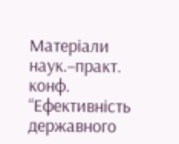Матеріали наук.–практ. конф. “Ефективність державного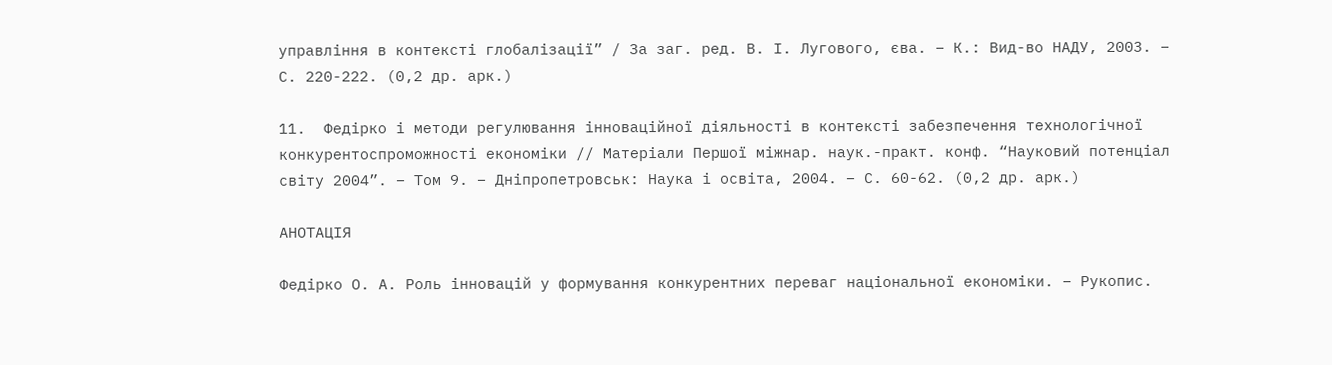управління в контексті глобалізації” / За заг. ред. В. І. Лугового, єва. – К.: Вид-во НАДУ, 2003. – С. 220-222. (0,2 др. арк.)

11.  Федірко і методи регулювання інноваційної діяльності в контексті забезпечення технологічної конкурентоспроможності економіки // Матеріали Першої міжнар. наук.-практ. конф. “Науковий потенціал світу 2004”. – Том 9. – Дніпропетровськ: Наука і освіта, 2004. – С. 60-62. (0,2 др. арк.)

АНОТАЦІЯ

Федірко О. А. Роль інновацій у формування конкурентних переваг національної економіки. – Рукопис.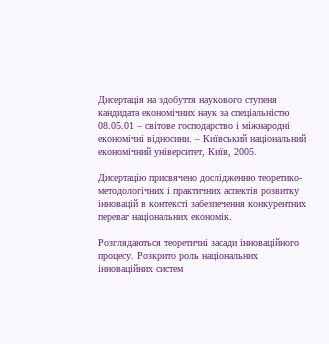Дисертація на здобуття наукового ступеня кандидата економічних наук за спеціальністю 08.05.01 – світове господарство і міжнародні економічні відносини. – Київський національний економічний університет, Київ, 2005.

Дисертацію присвячено дослідженню теоретико-методологічних і практичних аспектів розвитку інновацій в контексті забезпечення конкурентних переваг національних економік.

Розглядаються теоретичні засади інноваційного процесу. Розкрито роль національних інноваційних систем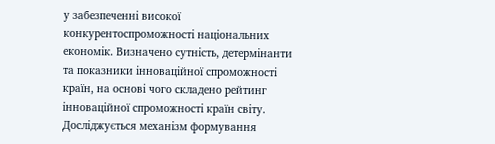у забезпеченні високої конкурентоспроможності національних економік. Визначено сутність, детермінанти та показники інноваційної спроможності країн, на основі чого складено рейтинг інноваційної спроможності країн світу. Досліджується механізм формування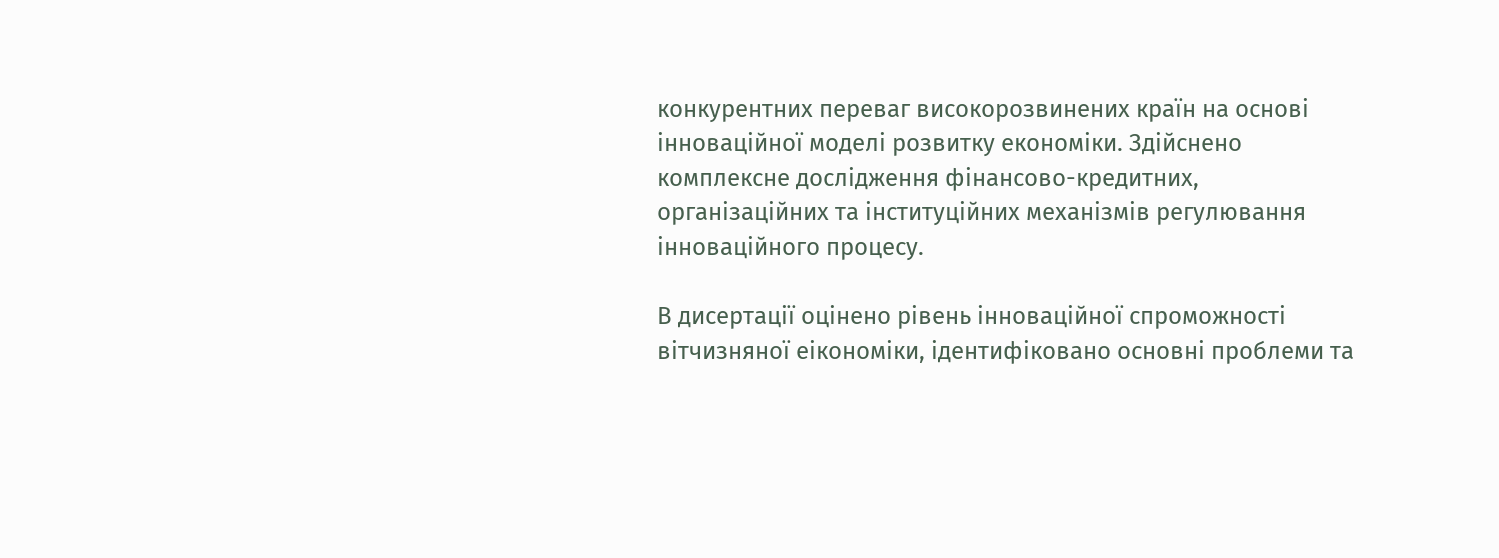конкурентних переваг високорозвинених країн на основі інноваційної моделі розвитку економіки. Здійснено комплексне дослідження фінансово-кредитних, організаційних та інституційних механізмів регулювання інноваційного процесу.

В дисертації оцінено рівень інноваційної спроможності вітчизняної еікономіки, ідентифіковано основні проблеми та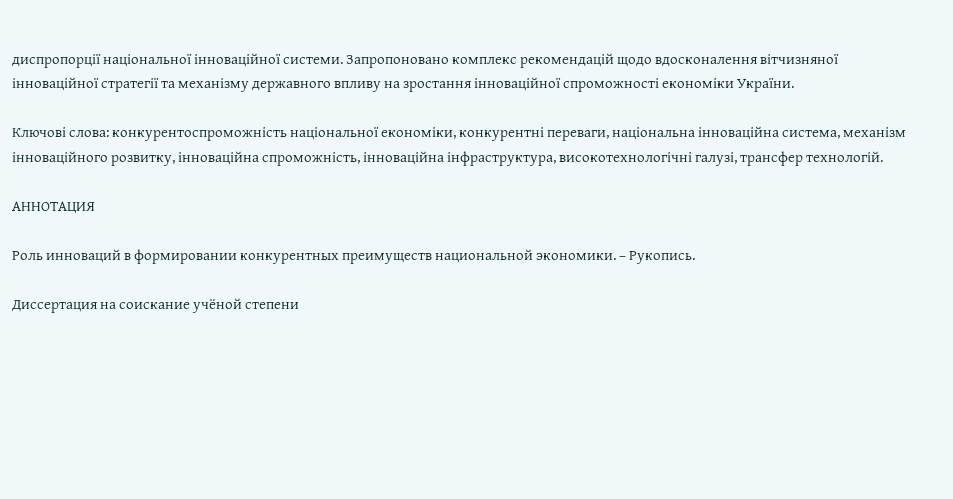диспропорції національної інноваційної системи. Запропоновано комплекс рекомендацій щодо вдосконалення вітчизняної інноваційної стратегії та механізму державного впливу на зростання інноваційної спроможності економіки України.

Ключові слова: конкурентоспроможність національної економіки, конкурентні переваги, національна інноваційна система, механізм інноваційного розвитку, інноваційна спроможність, інноваційна інфраструктура, високотехнологічні галузі, трансфер технологій.

АННОТАЦИЯ

Роль инноваций в формировании конкурентных преимуществ национальной экономики. – Рукопись.

Диссертация на соискание учёной степени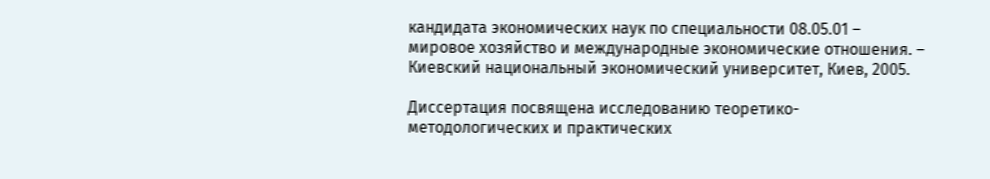кандидата экономических наук по специальности 08.05.01 – мировое хозяйство и международные экономические отношения. – Киевский национальный экономический университет, Киев, 2005.

Диссертация посвящена исследованию теоретико-методологических и практических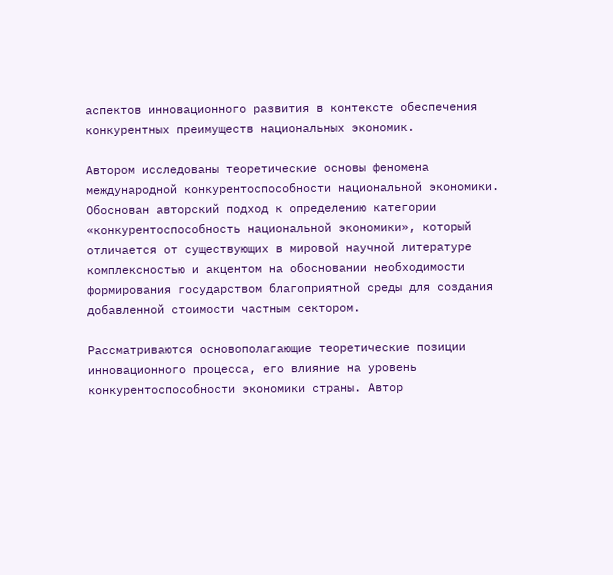аспектов инновационного развития в контексте обеспечения конкурентных преимуществ национальных экономик.

Автором исследованы теоретические основы феномена международной конкурентоспособности национальной экономики. Обоснован авторский подход к определению категории «конкурентоспособность национальной экономики», который отличается от существующих в мировой научной литературе комплексностью и акцентом на обосновании необходимости формирования государством благоприятной среды для создания добавленной стоимости частным сектором.

Рассматриваются основополагающие теоретические позиции инновационного процесса, его влияние на уровень конкурентоспособности экономики страны. Автор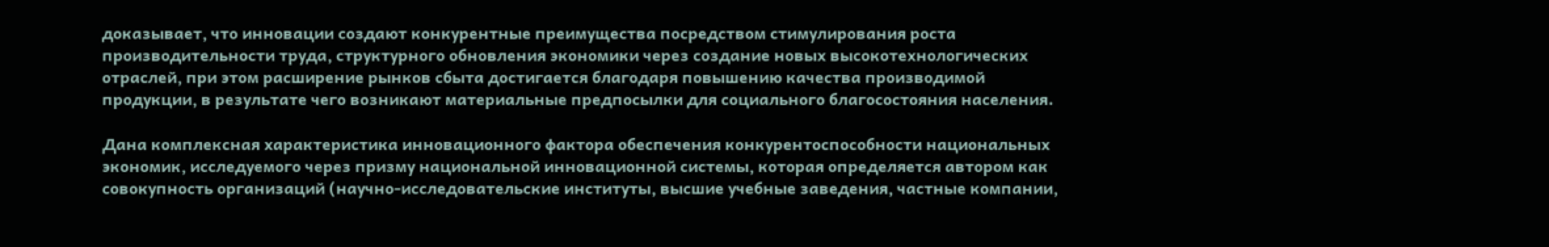доказывает, что инновации создают конкурентные преимущества посредством стимулирования роста производительности труда, структурного обновления экономики через создание новых высокотехнологических отраслей, при этом расширение рынков сбыта достигается благодаря повышению качества производимой продукции, в результате чего возникают материальные предпосылки для социального благосостояния населения.

Дана комплексная характеристика инновационного фактора обеспечения конкурентоспособности национальных экономик, исследуемого через призму национальной инновационной системы, которая определяется автором как совокупность организаций (научно-исследовательские институты, высшие учебные заведения, частные компании,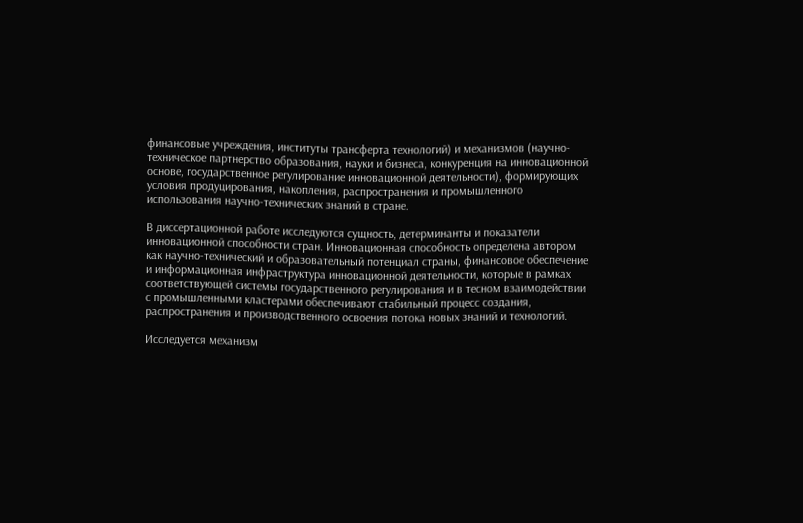финансовые учреждения, институты трансферта технологий) и механизмов (научно-техническое партнерство образования, науки и бизнеса, конкуренция на инновационной основе, государственное регулирование инновационной деятельности), формирующих условия продуцирования, накопления, распространения и промышленного использования научно-технических знаний в стране.

В диссертационной работе исследуются сущность, детерминанты и показатели инновационной способности стран. Инновационная способность определена автором как научно-технический и образовательный потенциал страны, финансовое обеспечение и информационная инфраструктура инновационной деятельности, которые в рамках соответствующей системы государственного регулирования и в тесном взаимодействии с промышленными кластерами обеспечивают стабильный процесс создания, распространения и производственного освоения потока новых знаний и технологий.

Исследуется механизм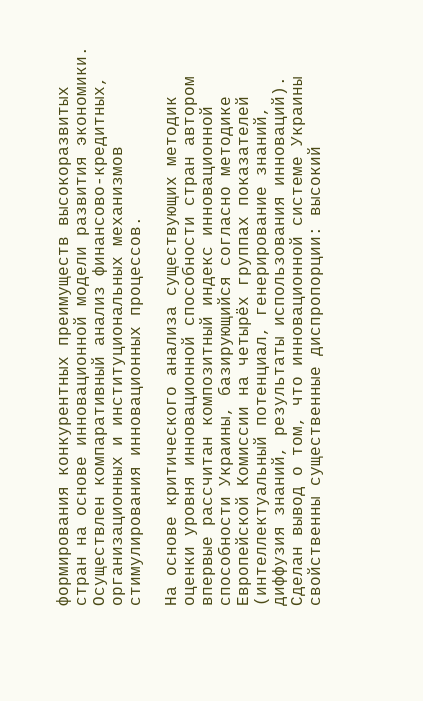формирования конкурентных преимуществ высокоразвитых стран на основе инновационной модели развития экономики. Осуществлен компаративный анализ финансово-кредитных, организационных и институциональных механизмов стимулирования инновационных процессов.

На основе критического анализа существующих методик оценки уровня инновационной способности стран автором впервые рассчитан композитный индекс инновационной способности Украины, базирующийся согласно методике Европейской Комиссии на четырёх группах показателей (интеллектуальный потенциал, генерирование знаний, диффузия знаний, результаты использования инноваций). Сделан вывод о том, что инновационной системе Украины свойственны существенные диспропорции: высокий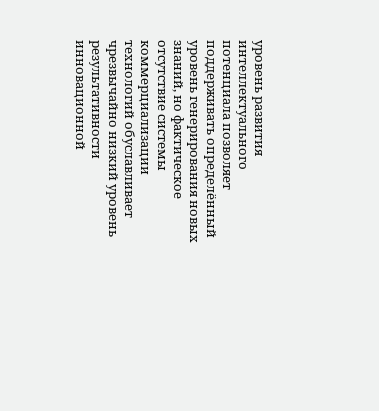уровень развития интеллектуального потенциала позволяет поддерживать определённый уровень генерирования новых знаний, но фактическое отсутствие системы коммерциализации технологий обуславливает чрезвычайно низкий уровень результативности инновационной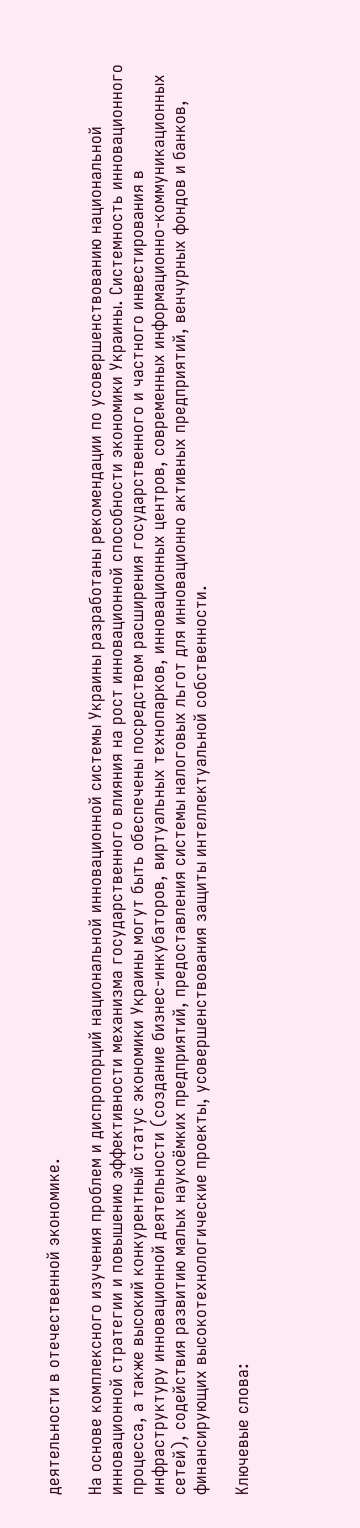деятельности в отечественной экономике.

На основе комплексного изучения проблем и диспропорций национальной инновационной системы Украины разработаны рекомендации по усовершенствованию национальной инновационной стратегии и повышению эффективности механизма государственного влияния на рост инновационной способности экономики Украины. Системность инновационного процесса, а также высокий конкурентный статус экономики Украины могут быть обеспечены посредством расширения государственного и частного инвестирования в инфраструктуру инновационной деятельности (создание бизнес-инкубаторов, виртуальных технопарков, инновационных центров, современных информационно-коммуникационных сетей), содействия развитию малых наукоёмких предприятий, предоставления системы налоговых льгот для инновационно активных предприятий, венчурных фондов и банков, финансирующих высокотехнологические проекты, усовершенствования защиты интеллектуальной собственности.

Ключевые слова: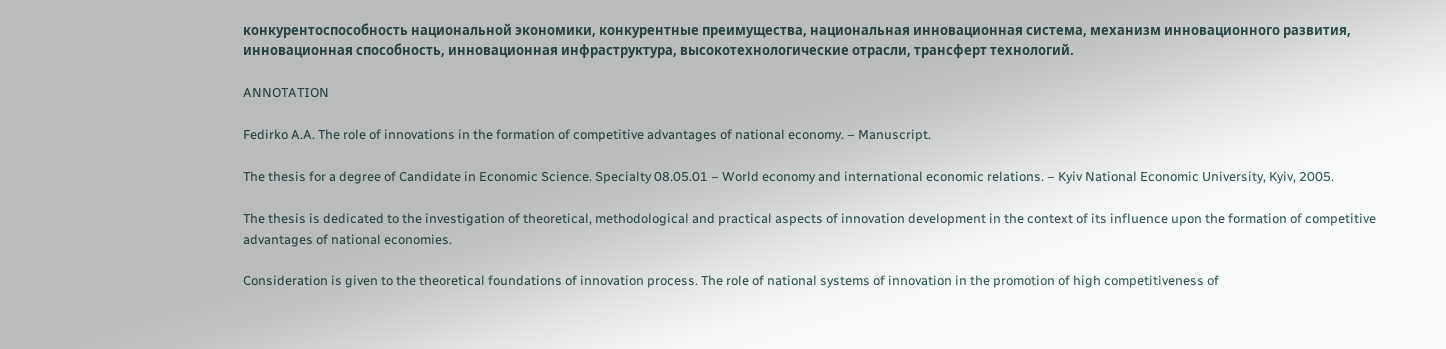конкурентоспособность национальной экономики, конкурентные преимущества, национальная инновационная система, механизм инновационного развития, инновационная способность, инновационная инфраструктура, высокотехнологические отрасли, трансферт технологий.

ANNOTATION

Fedirko A.A. The role of innovations in the formation of competitive advantages of national economy. – Manuscript.

The thesis for a degree of Candidate in Economic Science. Specialty 08.05.01 – World economy and international economic relations. – Kyiv National Economic University, Kyiv, 2005.

The thesis is dedicated to the investigation of theoretical, methodological and practical aspects of innovation development in the context of its influence upon the formation of competitive advantages of national economies.

Consideration is given to the theoretical foundations of innovation process. The role of national systems of innovation in the promotion of high competitiveness of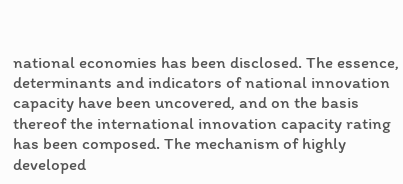national economies has been disclosed. The essence, determinants and indicators of national innovation capacity have been uncovered, and on the basis thereof the international innovation capacity rating has been composed. The mechanism of highly developed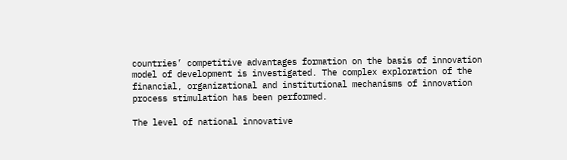countries’ competitive advantages formation on the basis of innovation model of development is investigated. The complex exploration of the financial, organizational and institutional mechanisms of innovation process stimulation has been performed.

The level of national innovative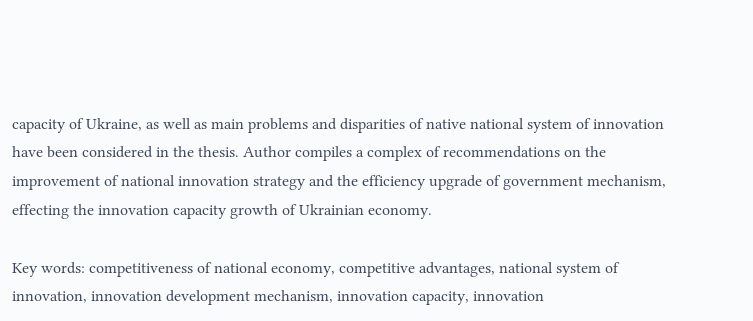capacity of Ukraine, as well as main problems and disparities of native national system of innovation have been considered in the thesis. Author compiles a complex of recommendations on the improvement of national innovation strategy and the efficiency upgrade of government mechanism, effecting the innovation capacity growth of Ukrainian economy.

Key words: competitiveness of national economy, competitive advantages, national system of innovation, innovation development mechanism, innovation capacity, innovation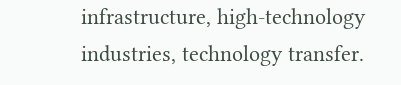infrastructure, high-technology industries, technology transfer.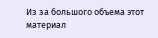Из за большого объема этот материал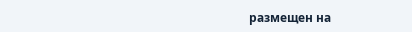размещен на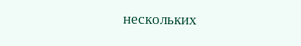нескольких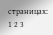страницах:
1 2 3